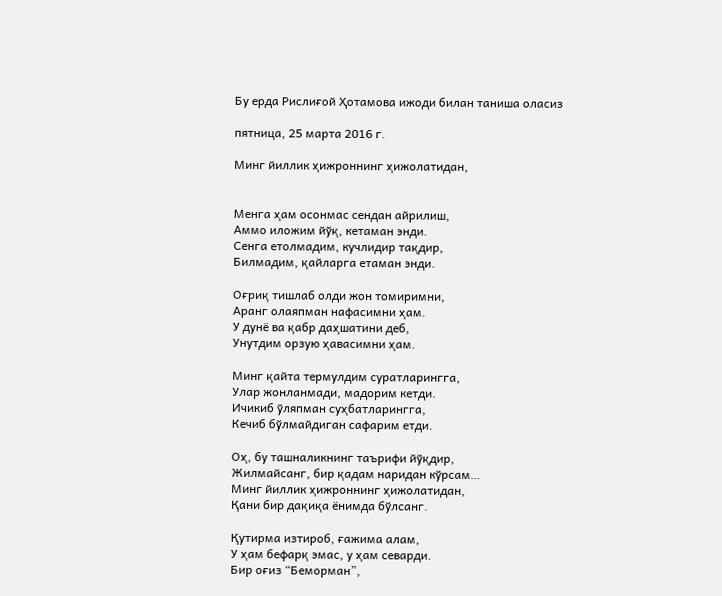Бу ерда Рислиғой Ҳотамова ижоди билан таниша оласиз

пятница, 25 марта 2016 г.

Минг йиллик ҳижроннинг ҳижолатидан,


Менга ҳам осонмас сендан айрилиш,
Аммо иложим йўқ, кетаман энди.
Сенга етолмадим, кучлидир тақдир,
Билмадим, қайларга етаман энди.

Оғриқ тишлаб олди жон томиримни,
Аранг олаяпман нафасимни ҳам.
У дунё ва қабр даҳшатини деб,
Унутдим орзую ҳавасимни ҳам.

Минг қайта термулдим суратларингга,
Улар жонланмади, мадорим кетди.
Ичикиб ўляпман суҳбатларингга,
Кечиб бўлмайдиган сафарим етди.

Оҳ, бу ташналикнинг таърифи йўқдир,
Жилмайсанг, бир қадам наридан кўрсам…
Минг йиллик ҳижроннинг ҳижолатидан,
Қани бир дақиқа ёнимда бўлсанг.

Қутирма изтироб, ғажима алам,
У ҳам бефарқ эмас, у ҳам севарди.
Бир оғиз “Беморман”,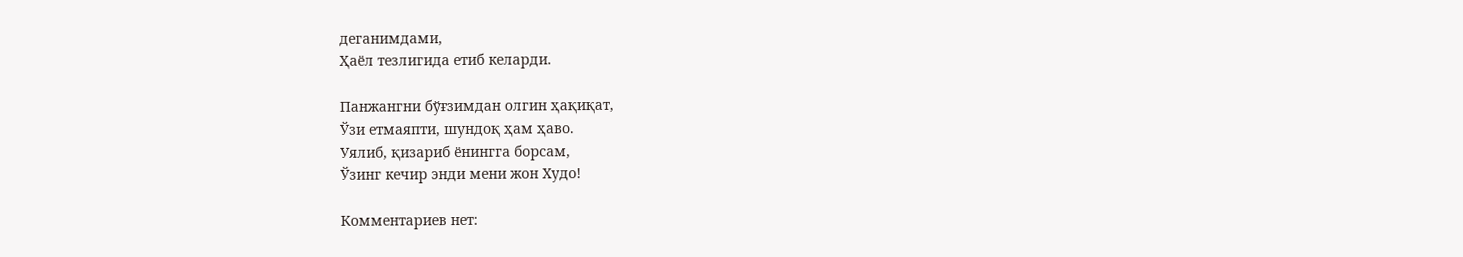деганимдами,
Ҳаёл тезлигида етиб келарди.

Панжангни бўғзимдан олгин ҳақиқат,
Ўзи етмаяпти, шундоқ ҳам ҳаво.
Уялиб, қизариб ёнингга борсам,
Ўзинг кечир энди мени жон Худо!

Комментариев нет: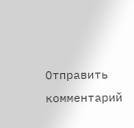Отправить комментарий